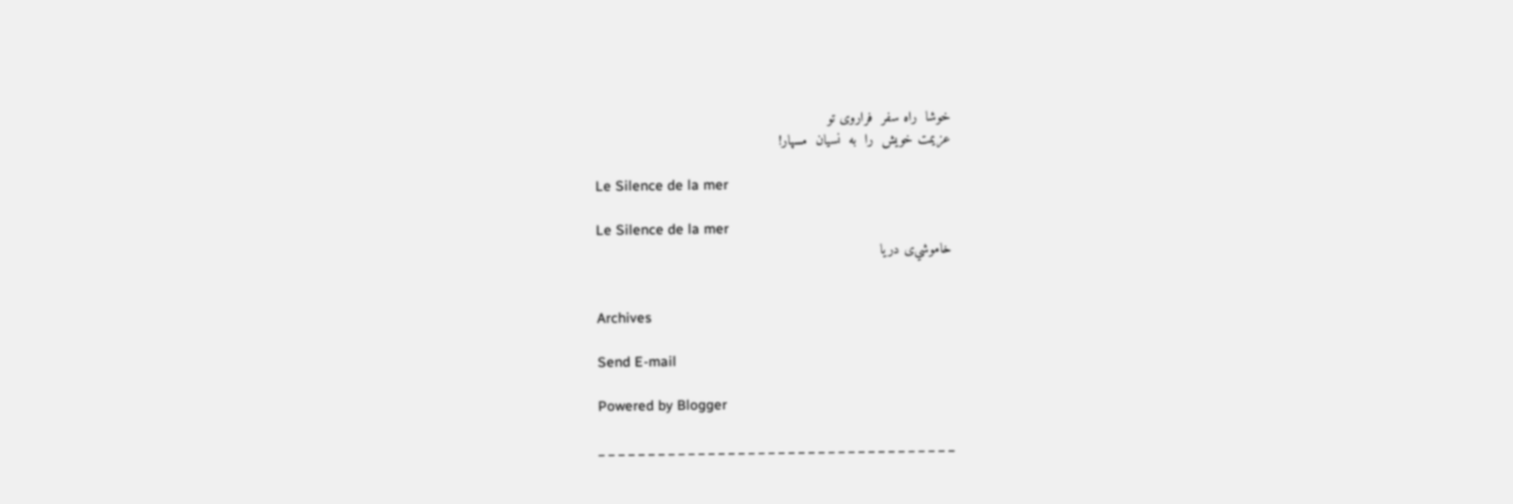خوشا  راه سفر  فراروی تو
عزيمت خويش  را  به  نسيان  مسپار!

Le Silence de la mer

Le Silence de la mer
خاموشي‌ی دریا


Archives

Send E-mail

Powered by Blogger

_ _ _ _ _ _ _ _ _ _ _ _ _ _ _ _ _ _ _ _ _ _ _ _ _ _ _ _ _ _ _ _ _ _ _ _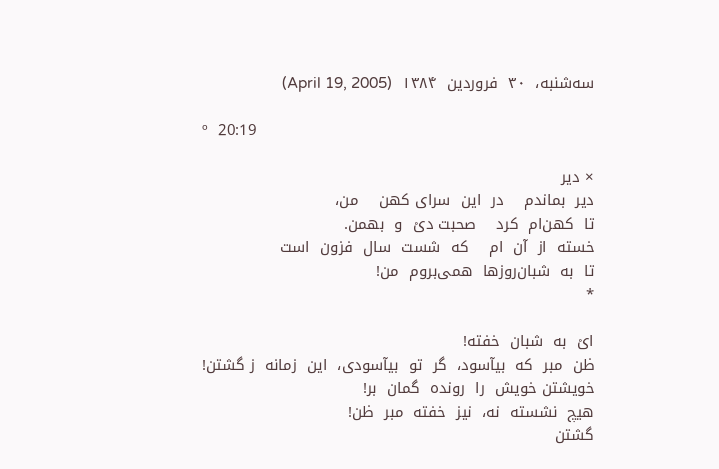سه‌شنبه،  ۳۰  فروردين  ۱۳۸۴  (April 19, 2005)

º  20:19

× دير
دير  بماندم    در  اين  سرای کهن    من،
تا  کهن‌ام  کرد    صحبت دی۟  و  بهمن.
خسته  از  آن  ام    که  شست  سال  فزون  است
تا  به  شبان‌روزها  همی‌بروم  من!
*

ای۟  به  شبان  خفته!
ظن  مبر  که  بيآسود،  گر  تو  بيآسودی،  اين  زمانه  ز گشتن!
خويشتن خويش  را  رونده  گمان  بر!
هيچ  نشسته  نه،  نيز  خفته  مبر  ظن!
گشتن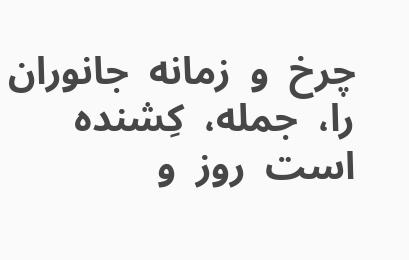چرخ  و  زمانه  جانوران  را،  جمله،  کِشنده  است  روز  و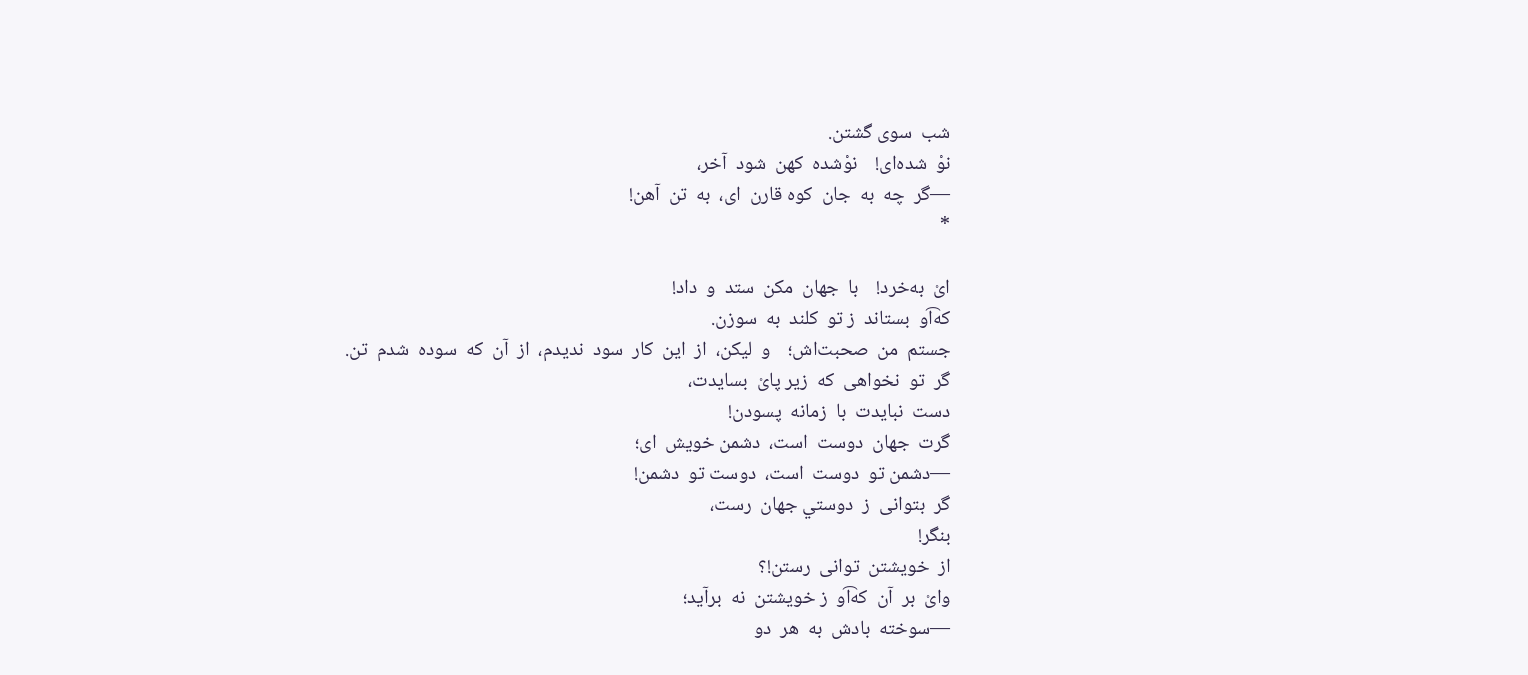شب  سوی گشتن.
نوْ  شده‌ای!    نوْشده  کهن  شود  آخر،
—گر  چه  به  جان  کوه قارن  ای،  به  تن  آهن!
*

ای۟  به‌خرد!    با  جهان  مکن  ستد  و  داد!
که⁀او  بستاند  ز تو  کلند  به  سوزن.
جستم  من  صحبت‌اش؛    و  لیکن،  از  اين  کار  سود  نديدم،  از  آن  که  سوده  شدم  تن.
گر  تو  نخواهی  که  زير پای۟  بسايدت،
دست  نبايدت  با  زمانه  پسودن!
گرت  جهان  دوست  است،  دشمن خويش  ای؛
—دشمن تو  دوست  است،  دوست تو  دشمن!
گر  بتوانی  ز  دوستي جهان  رست،
بنگر!
از  خويشتن  توانی  رستن!؟
وای۟  بر  آن  که⁀او  ز خويشتن  نه  برآيد؛
—سوخته  بادش  به  هر  دو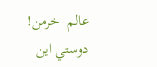عالم  خرمن!
دوستي اين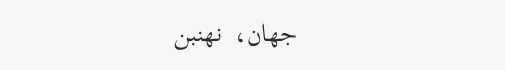جهان،  نهنبن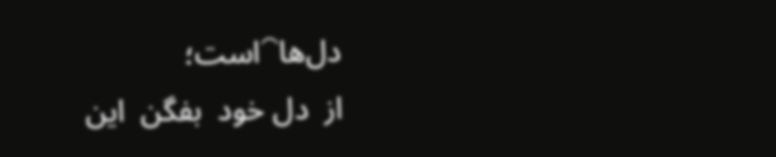دل‌ها⁀است؛
از  دل خود  بفگن  اين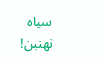سياه  نهنبن!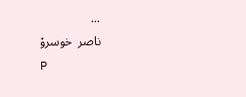...
ناصر  خوسروْ
P